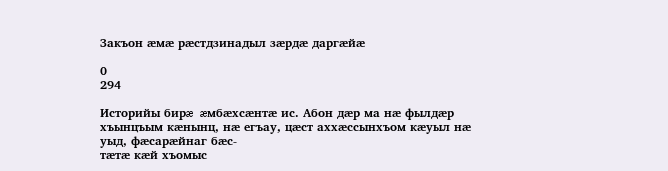Закъон æмæ рæстдзинадыл зæрдæ даргæйæ

0
294

Историйы бирæ æмбæхсæнтæ ис. Абон дæр ма нæ фылдæр хъынцъым кæнынц, нæ егъау, цæст аххæссынхъом кæуыл нæ уыд, фæсарæйнаг бæс-
тæтæ кæй хъомыс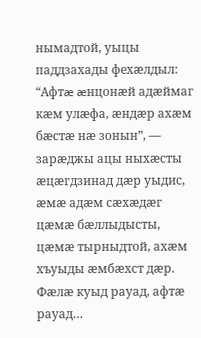нымадтой, уыцы паддзахады фехæлдыл: “Афтæ æнцонæй адæймаг кæм улæфа, æндæр ахæм бæстæ нæ зонын”, — зарæджы ацы ныхæсты æцæгдзинад дæр уыдис, æмæ адæм сæхæдæг цæмæ бæллыдысты, цæмæ тырныдтой, ахæм хъуыды æмбæхст дæр. Фæлæ куыд рауад, афтæ рауад…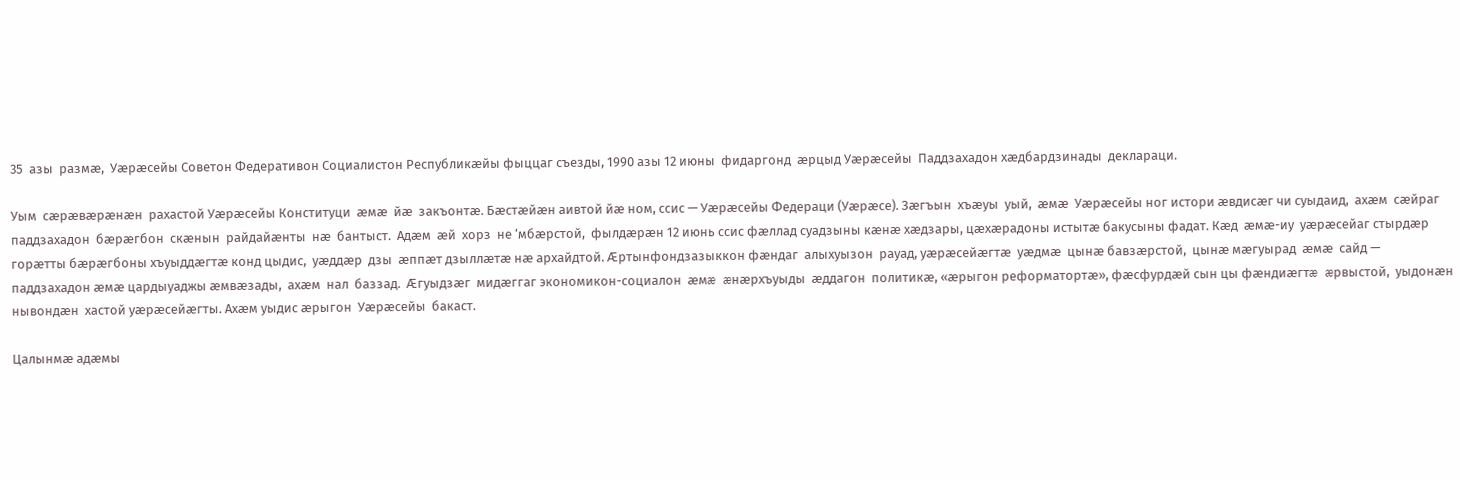35  азы  размæ,  Уæрæсейы Советон Федеративон Социалистон Республикæйы фыццаг съезды, 1990 азы 12 июны  фидаргонд  æрцыд Уæрæсейы  Паддзахадон хæдбардзинады  деклараци.

Уым  сæрæвæрæнæн  рахастой Уæрæсейы Конституци  æмæ  йæ  закъонтæ. Бæстæйæн аивтой йæ ном, ссис — Уæрæсейы Федераци (Уæрæсе). Зæгъын  хъæуы  уый,  æмæ  Уæрæсейы ног истори æвдисæг чи суыдаид,  ахæм  сæйраг  паддзахадон  бæрæгбон  скæнын  райдайæнты  нæ  бантыст.  Адæм  æй  хорз  не ‘мбæрстой,  фылдæрæн 12 июнь ссис фæллад суадзыны кæнæ хæдзары, цæхæрадоны истытæ бакусыны фадат. Кæд  æмæ-иу  уæрæсейаг стырдæр  горæтты бæрæгбоны хъуыддæгтæ конд цыдис,  уæддæр  дзы  æппæт дзыллæтæ нæ архайдтой. Æртынфондзазыккон фæндаг  алыхуызон  рауад, уæрæсейæгтæ  уæдмæ  цынæ бавзæрстой,  цынæ мæгуырад  æмæ  сайд —  паддзахадон æмæ цардыуаджы æмвæзады,  ахæм  нал  баззад.  Æгуыдзæг  мидæггаг экономикон-социалон  æмæ æнæрхъуыды  æддагон  политикæ, «æрыгон реформатортæ», фæсфурдæй сын цы фæндиæгтæ æрвыстой,  уыдонæн  нывондæн  хастой уæрæсейæгты. Ахæм уыдис æрыгон  Уæрæсейы  бакаст.

Цалынмæ адæмы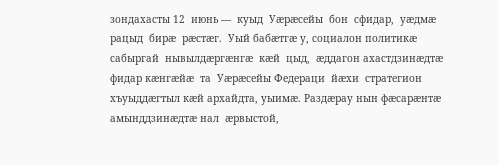зондахасты 12  июнь —  куыд  Уæрæсейы  бон  сфидар,  уæдмæ рацыд  бирæ  рæстæг.  Уый бабæтгæ у, социалон политикæ  сабыргай  нывылдæргæнгæ  кæй  цыд,  æддагон ахастдзинæдтæ фидар кæнгæйæ  та  Уæрæсейы Федераци  йæхи  стратегион хъуыддæгтыл кæй архайдта, уыимæ. Раздæрау нын фæсарæнтæ  амынддзинæдтæ нал  æрвыстой,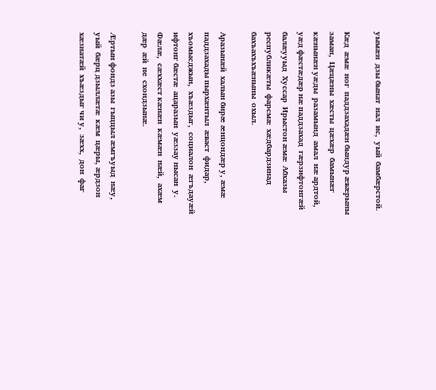уымæн  дзы бынат  нал  ис,  уый  бамбæрстой.

Кæд  æмæ  ног  паддзахадæн бындур æвæрыны заман,  Цæцæны  хæсты  цæхæр  бамынæг  кæнынæн уæды  разамынд  амал  нæ ардтой, уæд фæстæдæр нæ паддзахад  гæрзифтонгæй балæууыд  Хуссар  Ирыстон æмæ  Абхазы  республикæты  фарсмæ  хæдбардзинад бахъахъхъæныны  охыл.

Аразынæй  халын бирæ æнцондæр у, æмæ паддзахады пырхæнтыл  æваст  фидар, хъомысджын,  хъæздыг,  социалон  æгъдауæй  ифтонг бæстæ  ацаразын  уæззау нысан  у.  Фæлæ,  сæххæст кæнæн  кæмæн  нæй,  ахæм дæр  æй  не  схондзынæ.

Æртын фондз азы  гыццыл æмгъуыд  нæу,  уый  бæрц дзыллæтæ  кæм  цæры, æрдзон  хæзнатæй  хъæздыг чи у,  зæхх,  дон  фаг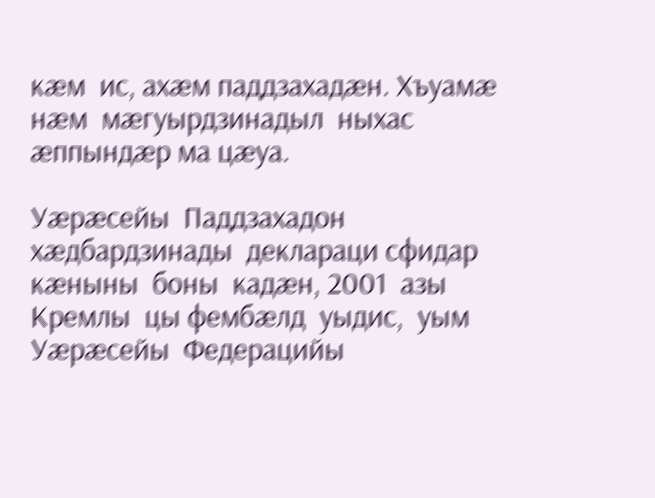кæм  ис, ахæм паддзахадæн. Хъуамæ нæм  мæгуырдзинадыл  ныхас æппындæр ма цæуа.

Уæрæсейы  Паддзахадон хæдбардзинады  деклараци сфидар  кæныны  боны  кадæн, 2001  азы  Кремлы  цы фембæлд  уыдис,  уым Уæрæсейы  Федерацийы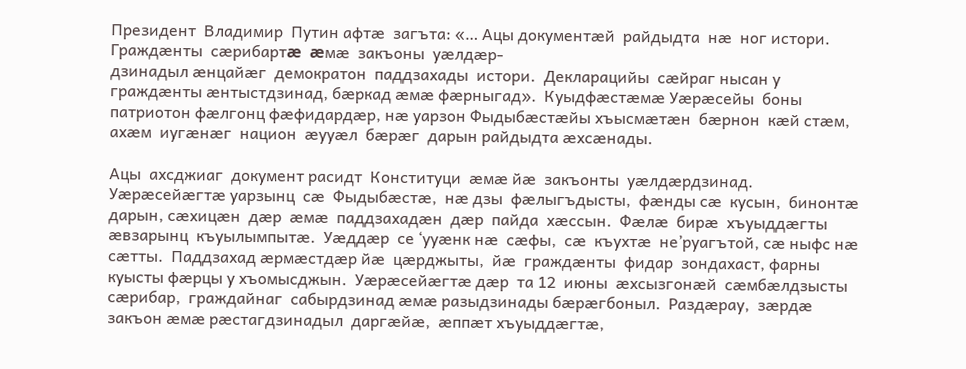Президент  Владимир  Путин афтæ  загъта: «… Ацы документæй  райдыдта  нæ  ног истори.  Граждæнты  сæрибартæ  æмæ  закъоны  уæлдæр-
дзинадыл æнцайæг  демократон  паддзахады  истори.  Декларацийы  сæйраг нысан у граждæнты æнтыстдзинад, бæркад æмæ фæрныгад».  Куыдфæстæмæ Уæрæсейы  боны  патриотон фæлгонц фæфидардæр, нæ уарзон Фыдыбæстæйы хъысмæтæн  бæрнон  кæй стæм,  ахæм  иугæнæг  национ  æууæл  бæрæг  дарын райдыдта æхсæнады.

Ацы  ахсджиаг  документ расидт  Конституци  æмæ йæ  закъонты  уæлдæрдзинад.  Уæрæсейæгтæ уарзынц  сæ  Фыдыбæстæ,  нæ дзы  фæлыгъдысты,  фæнды сæ  кусын,  бинонтæ  дарын, сæхицæн  дæр  æмæ  паддзахадæн  дæр  пайда  хæссын.  Фæлæ  бирæ  хъуыддæгты  æвзарынц  къуылымпытæ.  Уæддæр  се ‘ууæнк нæ  сæфы,  сæ  къухтæ  не’руагътой, сæ ныфс нæ сæтты.  Паддзахад æрмæстдæр йæ  цæрджыты,  йæ  граждæнты  фидар  зондахаст, фарны куысты фæрцы у хъомысджын.  Уæрæсейæгтæ дæр  та 12  июны  æхсызгонæй  сæмбæлдзысты  сæрибар,  граждайнаг  сабырдзинад æмæ разыдзинады бæрæгбоныл.  Раздæрау,  зæрдæ закъон æмæ рæстагдзинадыл  даргæйæ,  æппæт хъуыддæгтæ,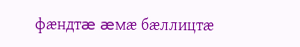фæндтæ æмæ бæллицтæ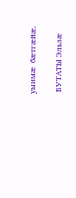уыимæ  бæтгæйæ.

 БУТАТЫ Эльзæ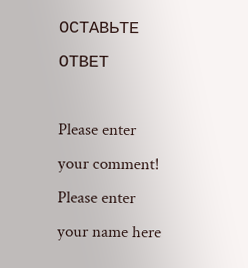ОСТАВЬТЕ ОТВЕТ

Please enter your comment!
Please enter your name here